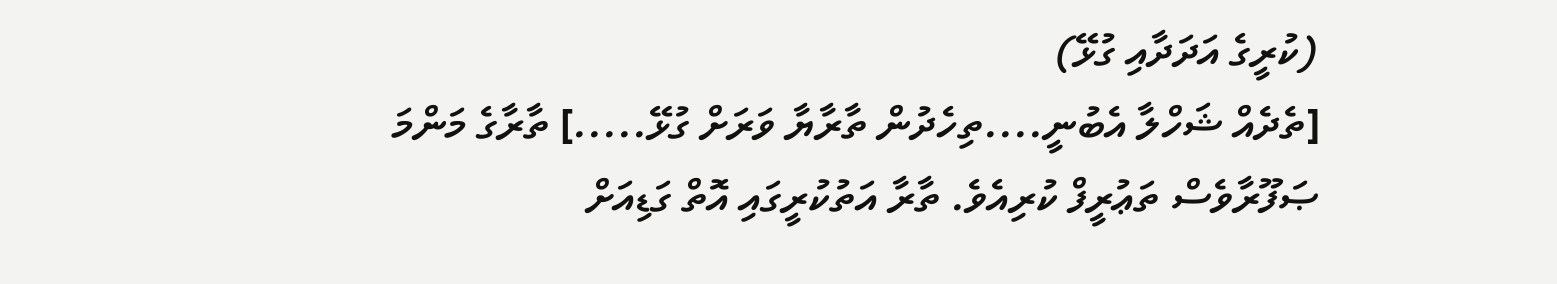(ކުރީގެ އަދަދާއި ގުޅޭ)
[ތެދެއް ޝަހްލާ އެބުނީ....ތިހެދުން ތާރާޔާ ވަރަށް ގުޅޭ.....] ތާރާގެ މަންމަ ޞަފޫރާވެސް ތަޢުރީފް ކުރިއެވެ. ތާރާ އަތުކުރީގައި އޮތް ގަޑިއަށް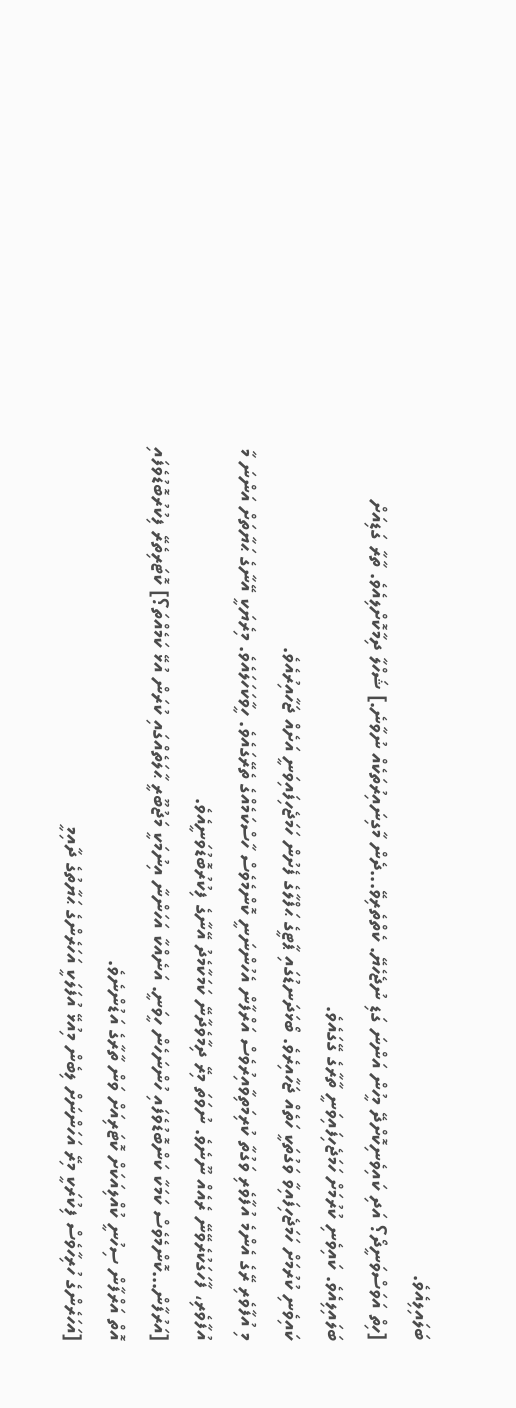ބަލައިލިއެވެ.
[ހިތް އަވަސްވަނީދޯ؟ އަދި ކައިވެނިކޮށްދޭ މީހުން އަންނަ ގަޑި ނުޖެހެޔޭ. ކެތްތެރިވޭ...ދެން މާގިނައިރުތަކެއް ނުވާނެ.] ޝަހްލާ ދިމާކޮށްލިއެވެ. ތާރާ ގަޑިއަށް ބަލައިލިއެވެ. ކައިވެނި ކުރުމަށް ހަމަޖެހިފައިވަނީ ތާރާގެ ގޭގައެވެ.
ކައިވެނި ކުރުމަށް ހަމަޖެހިފައިވާ ވަގުތަކީ ހަތެއް ޖަހާއިރެވެ. ބޯޅަދަނޑުގައި ޕާޓީގެ ޙަފްލާގެ ފެށުން ހަމަޖެހިފައިވަނީ އަށެއް ޖަހާއިރުއެވެ.
މި އުފާވެރި ރޭގެ އެންމެ އުފާވެރި ވަގުތާ ކުރިމަތިވާއިރުވެސް އަރްފާން އެހުންނަނީ ކޮންމެވެސް ހާސްކަމެއްގެ ތެރޭގައެވެ. ހީވާކަހަލައެވެ. މިރެޔަކީ އޭނާގެ ޙަޔާތަށް އަންނަ މާ އުފާވެރި، ފާހަގަކުރެވޭނޭ ރެއެއް ނޫނެވެ. ނުވަތަ މިރޭ ދިމާވެދާނޭ ކަމަކާމެދު އޭނާގެ ފިކުރުބޮޑުވަނީއެވެ.
[އަރުފާން...ކޮންމެވެސް ކަމަކާ ކަންބޮޑުވެފައި ހުންނަހެން ހީވަނީ. އަނެއްކާ އަހަންނާ އިނުމަކީ މަޖުބޫރީ ޙާލަތެއްގައި ކުރަން އުޅޭ ކަމެއްތަ؟] ކޮޓަރިތެރޭ ފިކުރުބޮޑުވެފައި އޮތް އަރްފާން ސިހުނީ ކުއްލިއަކަށް ކޮޓަރިއަށް ވަން ތާރާގެ އަޑުންނެވެ.
[އަހަރެންގެ ހުރިހާވެސް ފިކުރަކީ މިރޭ އަހަންނަށް ލިބެން މިއުޅޭ އުފަލަކީ އަހަރެންގެ ޙަޔާތުގެ ދާއިމީ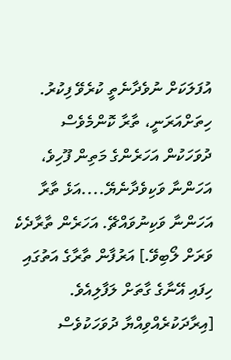އުފަލަކަށް ނުވެދާނެތީ ކުރެވޭ ފިކުރު. ހިތަށްއަރަނީ، ތާރާ ކޮންމެވެސް ދުވަހަކުން އަހަރެންގެ މަތިން ފޫހިވެ، އަހަންނާ ވަކިވެދާނެޔޭ....އަޅެ ތާރާ އަހަންނާ ވަކިނުވައްޗޭ. އަހަރެން ތާރާދެކެ ވަރަށް ލޯބިވޭ.] އަރުފާން ތާރާގެ އަތުގައި ހިފައި އޭނާގެ ގާތަށް ލަފާލިއެވެ.
[އިރާދަކުރެއްވިއްޔާ ދުވަހަކުވެސް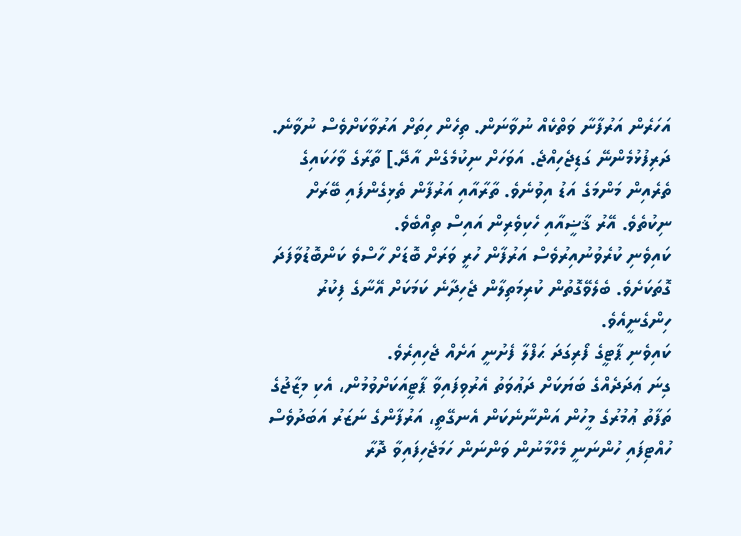އަހަރެން އަރުފާނާ ވަތްކެއް ނުވާނަން. ތިހެން ހިތަށް އަރުވާކަށްވެސް ނުވާނެ. ދަރިފުޅުމެންނޭ ގަޑިޖެހިއްޖެ. އަވަހަށް ނިކުމެގެން އާދޭ.] ތާރާގެ ވާހަކައިގެ ތެރެއިން މަންމަގެ އަޑު އިވުނެވެ. ތާރާއާއި އަރުފާން ތެޅިގެންފައި ބޭރަށް ނިކުތެވެ. އޭރު ޤާޟީއާއި ހެކިވެރިން އައިސް ތިއްބެވެ.
ކައިވެނި ކުރެވުނުއިރުވެސް އަރުފާން ހުރީ ވަރަށް ބޮޑަށް ހާސްވެ ކަންބޮޑުވާފަދަ ގޮތަކަށެވެ. ބެލެވޭގޮތުން ކުރިމަތިލާން ޖެހިދާނެ ކަމަކަށް އޭނާގެ ފިކުރު ހިންގެނީއެވެ.
ކައިވެނި ޕާޓީގެ ފޯރިގަދަ ޙަފްލާ ފެށުނީ އަށެއް ޖެހިއިރެވެ.
ގިނަ ޢަދަދެއްގެ ބަޔަކަށް ދަޢުވަތު އެރުވިފައިވާ ޕާޓީއަކަށްވުމުން، އެކި މިޒާޖުގެ ތަފާތު ޢުމުރުގެ މީހުން އަންނާނެކަން އެނގޭތީ، އަރުފާންގެ ނަޒަރު އަބަދުވެސް ހުއްޓިފައި ހުންނަނީ މެހްމާނުން ވަންނަން ހަމަޖެހިފައިވާ ދޮރާ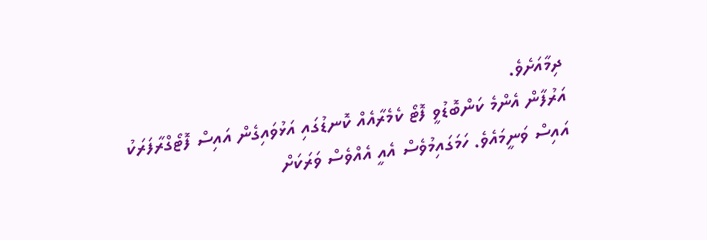ދިމާއަށެވެ.
އަރުފާން އެންމެ ކަންބޮޑުވީ ފޮޓޯ ކެމެރާއެއް ކޮނޑުގައި އަޅުވައިގެން އައިސް ފޮޓޯގްރާފަރަކު އައިސް ވަނީމައެވެ. ހަމަގައިމުވެސް އެއީ އެއްވެސް ވަރަކަށް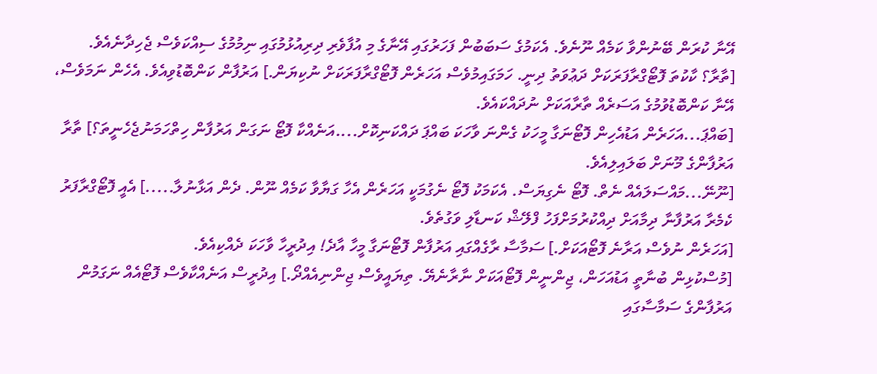އޭނާ ކުރަން ބޭނުންވާ ކަމެއް ނޫނެވެ. އެކަމުގެ ސަބަބުން ފަހަރުގައި އޭނާގެ މި އުފާވެރި ދިރިއުޅުމުގައި ނިމުމުގެ ސިއްކަވެސް ޖެހިދާނެއެވެ.
[ތާރާ؟ ކާކުތަ ފޮޓޯގްރާފަރަކަށް ދަޢުވަތު ދިނީ. ހަމަގައިމުވެސް އަހަރެން ފޮޓޯގްރާފަރަކަށް ނުކިޔަން.] އަރުފާން ކަންބޮޑުވިއެވެ. އެހެން ނަމަވެސް، އޭނާ ކަންބޮޑުވުމުގެ އަސަރެއް ތާރާއަކަށް ނުދައްކައެވެ.
[ބައްޕަ...އަހަރެން އަޑުއެހިން ފޮޓޯނަގާ މީހަކު ގެންނަ ވާހަކަ ބައްޕަ ދައްކަނިކޮށް....އަނެއްކާ ފޮޓޯ ނަގަން އަރުފާން ހިތްހަމަނުޖެހެނީތަ؟] ތާރާ އަރުފާންގެ މޫނަށް ބަލައިލިއެވެ.
[ނޫނޭ...މައްސަލައެއް ނެތް. ފޮޓޯ ނެގިޔަސް. އެކަމަކު ފޮޓޯ ނެގުމަކީ އަހަރެން އެހާ ގަޔާވާ ކަމެއް ނޫން. ދެން އަޅާނުލާ.....] އެއީ ފޮޓޯގްރާފަރު ކެމެރާ އަރުފާނާ ދިމާއަށް ދިއްކުރުމަށްފަހު ފްލޭޝް ކަނޑާލި ވަގުތެވެ.
[އަހަރެން ނުވެސް އަރާނެ ފޮޓޯއަކަށް.] ސަމާސާ ރާގެއްގައި އަރުފާން ފޮޓޯނަގާ މީހާ އާދެ! އިދުރީހާ ވާހަކަ ދެއްކިއެވެ.
[މުސްކުޅިން ބުނާތީ އަޑުއަހަން، ޖިންނީން ފޮޓޯއަކަށް ނާރާނެޔޭ. ތިޔައީވެސް ޖިންނިއެއްދޯ.] އިދުރީސް އަނެއްކާވެސް ފޮޓޯއެއް ނަގަމުން އަރުފާންގެ ސަމާސާގައި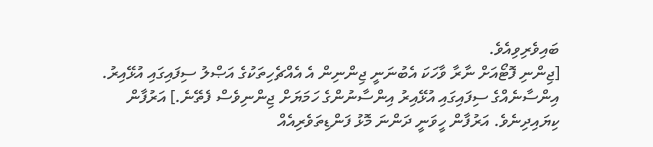ބައިވެރިވިއެވެ.
[ޖިންނި ފޮޓޯއަށް ނާރާ ވާހަކަ އެބުނަނީ ޖިންނިން އެ އެއްޗެހިތަކުގެ އަޞްލު ސިފައިގައި އުޅޭއިރު. އިންސާނެއްގެ ސިފައިގައި އުޅޭއިރު އިންސާނުންގެ ހަމަޔަށް ޖިންނިވެސް ފެތޭނެ.] އަރުފާން ކިޔައިދިނެވެ. އަރުފާން ހީވަނީ ދަންނަ މޮޅު ފަންޑިތަވެރިއެއް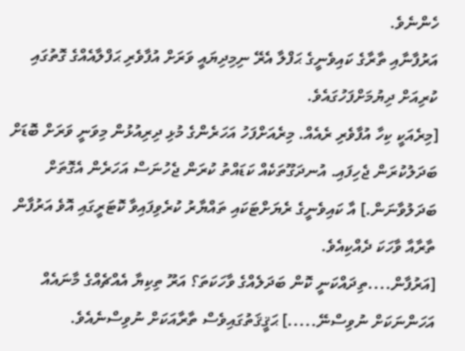ހެންނެވެ.
އަރުފާނާއި ތާރާގެ ކައިވެނީގެ ޙަފްލާ އެރޭ ނިމިދިޔައީ ވަރަށް އުފާވެރި ޙަފްލާއެއްގެ ގޮތުގައި ކުރިއަށް ދިޔުމަށްފަހުގައެވެ.
[މިރެއަކީ ކިހާ އުފާވެރި ރެއެއް. މިރެއަށްފަހު އަހަރެންގެ މުޅި ދިރިއުޅުން މިވަނީ ވަރަށް ބޮޑަށް ބަދަލުކުރަން ޖެހިފައި. އުނދަގޫތަކެއް ކަޑައްތު ކުރަން ޖެހުނަސް އަހަރެން އެގޮތަށް ބަދަލުވާނަން.] އާ ކައިވެނީގެ ރެޔަށްޓަކައި ތައްޔާރު ކުރެވިފައިވާ ކޮޓަރީގައި އޮވެ އަރުފާން ތާރާއާ ވާހަކަ ދެއްކިއެވެ.
[އަރުފާން....ތިދައްކަނީ ކޮން ބަދަލެއްގެ ވާހަކަތަ؟ އަރޫ ތިކިޔާ އެއްޗެއްގެ މާނައެއް އަހަންނަކަށް ނުވިސްނޭ.....] ޙަޤީޤަތުގައިވެސް ތާރާއަކަށް ނުވިސްނެއެވެ.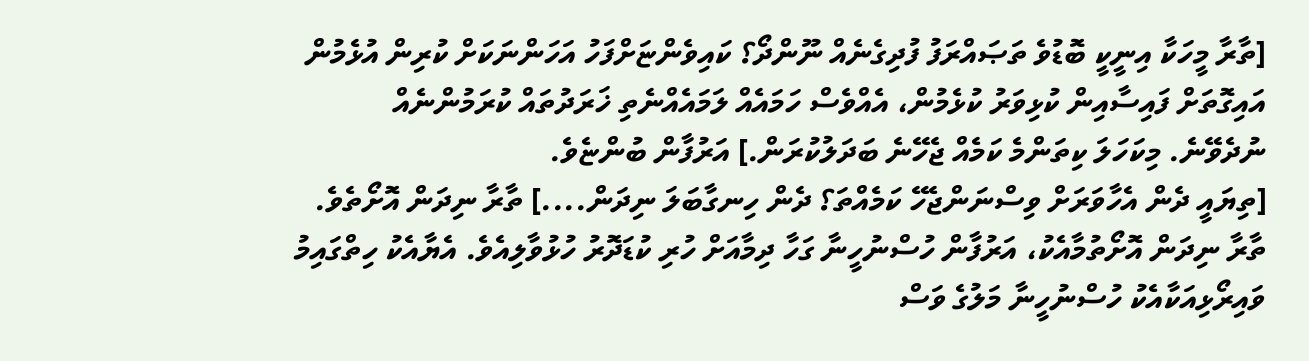[ތާރާ މީހަކާ އިނީކީ ބޮޑުވެ ތަޞައްރަފު ފުދިގެނެއް ނޫންދޯ؟ ކައިވެންޏަށްފަހު އަހަންނަކަށް ކުރިން އުޅެމުން އައިގޮތަށް ފައިސާއިން ކުޅިވަރު ކުޅެމުން، އެއްވެސް ހަމައެއް ލަމައެއްނެތި ޚަރަދުތައް ކުރަމުންނެއް ނުދެވޭނެ. މިކަހަލަ ކިތަންމެ ކަމެއް ޖެހޭނެ ބަދަލުކުރަން.] އަރުފާން ބުންޏެވެ.
[ތިޔައީ ދެން އެހާވަރަށް ވިސްނަންޖެހޭ ކަމެއްތަ؟ ދެން ހިނގާބަލަ ނިދަން....] ތާރާ ނިދަން އޮށޯތެވެ. ތާރާ ނިދަން އޮށޯތުމާއެކު، އަރުފާން ހުސްނުހީނާ ގަހާ ދިމާއަށް ހުރި ކުޑަދޮރު ހުޅުވާލިއެވެ. އެޔާއެކު ހިތްގައިމު ވައިރޯޅިއަކާއެކު ހުސްނުހީނާ މަލުގެ ވަސް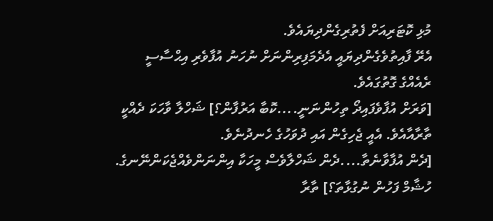މުޅި ކޮޓަރިއަށް ފެތުރިގެންދިޔައެވެ.
އެރޭ ފާއިތުވެގެންދިޔައީ އެދެމަފިރިންނަށް ނުހަނު އުފާވެރި އިޙްސާސީ ރެއެއްގެ ގޮތުގައެވެ.
[ވަރަށް އުފާވެފައިދޯ ތިހުންނަނީ....ކޮބާ އަރުފާން؟] ޝަހްލާ ވާހަކަ ދެއްކީ ތާރާއާއެވެ. އެއީ ޖެހިގެން އައި ދުވަހުގެ ހެނދުނެވެ.
[ދެން އުފާވާނެތާ....ދެން ޝަހްލާވެސް މީހަކާ އިންނަންވެއްޖެކަންނޭނގެ. ހުޝާމް ފަހުން ނުގުޅާތަ؟] ތާރާ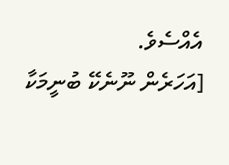އެއްސެވެ.
[އަހަރެން ނޫނެކޭ ބުނީމަކާ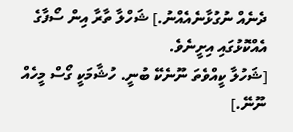ދެނެއް ނުގުޅާނެއެއްނު.] ޝަހްލާ ތާރާ އިން ސޯފާގެ އެއްކޮޅުގައި އިށީނެވެ.
[ޝަހުލާ ކީއްވެތަ ނޫނެކޭ ބުނީ. ހުޝާމަކީ ގޯސް މީހެއް ނޫނޭ.]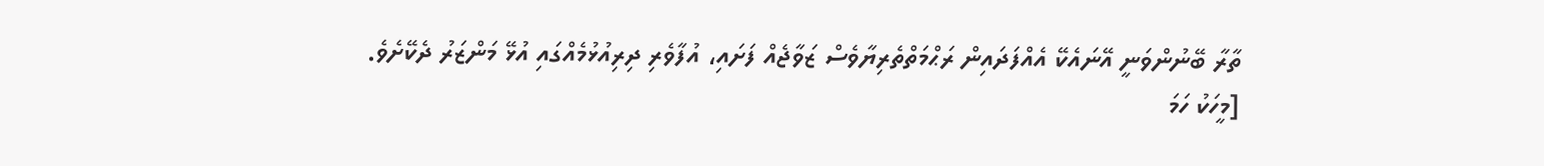ތާރާ ބޭނުންވަނީ އޭނައެކޭ އެއްފަދައިން ރަޙްމަތްތެރިޔާވެސް ޒަވާޖެއް ފަށައި، އުފާވެރި ދިރިއުޅުމެއްގައި އުޅޭ މަންޒަރު ދެކޭށެވެ.
[މީހަކު ހަމަ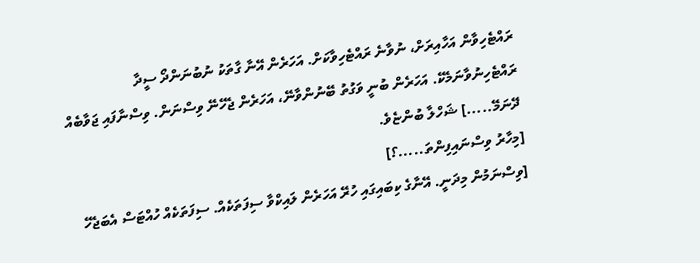ރައްޓެހިވާން އަހާއިރަށް، ނުވާނެ ރައްޓެހިވާކަށް. އަހަރެން އޭނާ ގާތަކު ނުބުނަންދޯ ސީދާ ރައްޓެހިނުވާނަމެކޭ. އަހަރެން ބުނީ ވަގުތު ބޭނުންވާނޭ، އަހަރެން ޖެހޭނޭ ވިސްނަން. ވިސްނާފައި ޖަވާބެއް ދޭނަމޭ.....] ޝަހްލާ ބުންޏެވެ.
[މިހާރު ވިސްނައިފިންތަ.....؟]
[ވިސްނަމުން މިދަނީ. އޭނާގެ ކިބައިގައި ހުރޭ އަހަރެން ލައިކްވާ ސިފަތަކެއް. ސިފަތަކެއް ހުއްޓަސް އެބަޖެހޭ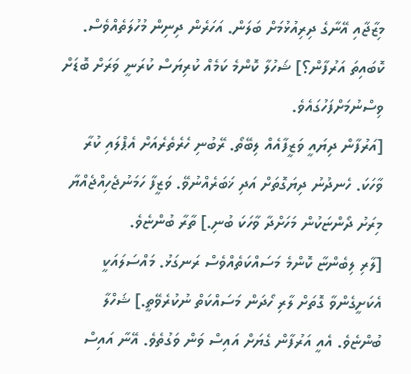މިޒާޖާއި އޭނާގެ ދިރިއުޅުމަށް ބަލަން. އަހަރެން ދިނިން މުހުލަތެއްވެސް. ކޮބައިތަ އަރުފާން؟] ޝަހުލާ ކޮންމެ ކަމެއް ކުރިޔަސް ކުރަނީ ވަރަށް ބޮޑަށް ވިސްނުމަށްފަހުގައެވެ.
[އަރުފާން ދިޔައީ ވަޒީފާއެއް ލިބޭތޯ. ރޭބުނި ހެރެތެރެއަށް އެޕްލައި ކުރާ ވާހަކަ. ހެނދުނު ދިޔަގޮތަށް އަދި ޚަބަރެއްނުވޭ. ވަޒީފާ ހަމަނުޖެހިއްޖެއްޔާ މިރަށު ދޯންޏަކުން މަހަށްދާ ވާހަކަ ބުނި.] ތާރާ ބުންޏެވެ.
[ލާރި ލިބެންޏާ ކޮންމެ މަސައްކަތެއްވެސް ރަނގަޅު. މައްސަލައަކީ އެކަށީގެންވާ ގޮތަށް ލާރި ހޯދަން މަސައްކަތް ނުކުރެވޭތީ.] ޝަހްލާ ބުންޏެވެ. އެއީ އަރުފާން ގެޔަށް އައިސް ވަން ވަގުތެވެ. އޭނާ އައިސް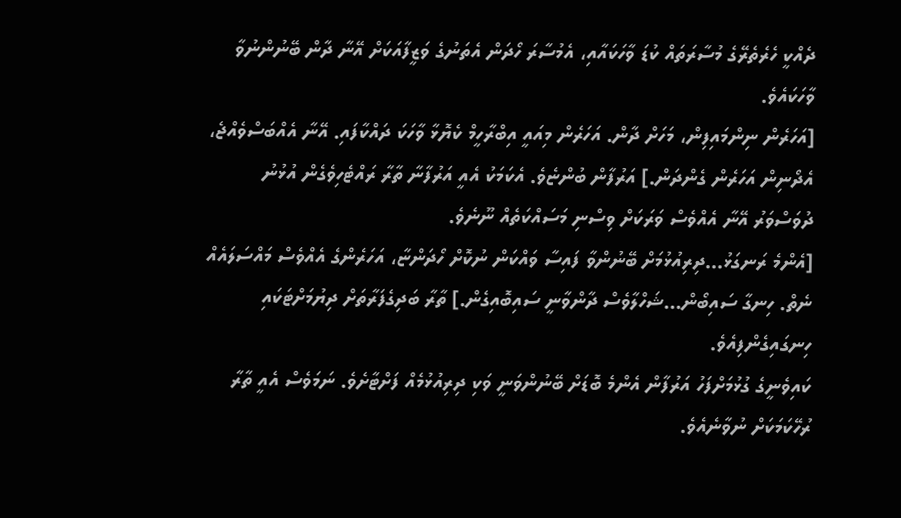ދެއްކީ ހެރެތެރޭގެ މުސާރަތައް ކުޑަ ވާހަކައާއި، އެމުސާރަ ހޯދަން އެތަނުގެ ވަޒީފާއަކަށް އޭނާ ދާން ބޭނުންނުވާ ވާހަކައެވެ.
[އަހަރެން ނިންމައިފިން، މަހަށް ދާން. އަހަރެން މިއައީ އިބްރާހީމް ކެޔޮޅާ ވާހަކަ ދައްކާފައި. އޭނާ އެއްބަސްވެއްޖެ، އެދޯނިން އަހަރެން ގެންދަން.] އަރުފާން ބުންޏެވެ. އެކަމަކު އެއީ އަރުފާނާ ތާރާ ރައްޓެހިވެގެން އުޅުނު ދުވަސްވަރު އޭނާ އެއްވެސް ވަރަކަށް ވިސްނި މަސައްކަތެއް ނޫނެވެ.
[އެންމެ ރަނގަޅު...ދިރިއުޅުމަށް ބޭނުންވާ ފައިސާ ވައްކަން ނުކޮށް ހޯދަންޏާ، އަހަރެންގެ އެއްވެސް މައްސަލައެއް ނެތް. ހިނގާ ސައިބޯން...ޝަހްލާވެސް ދާންވާނީ ސައިބޮއިގެން.] ތާރާ ބަދިގެފަރާތަށް ދިޔުމަށްޓަކައި ހިނގައިގެންފިއެވެ.
ކައިވެނީގެ ގުޅުމަށްފަހު އަރުފާން އެންމެ ބޮޑަށް ބޭނުންވަނީ ވަކި ދިރިއުޅުމެއް ފަށްޓާށެވެ. ނަމަވެސް އެއީ ތާރާ ރުހޭކަމަކަށް ނުވާނެއެވެ.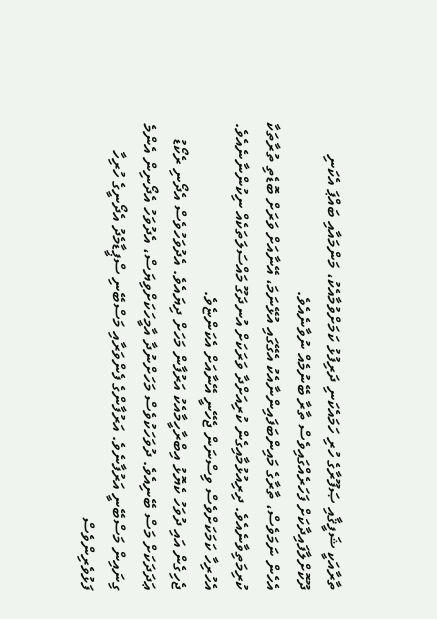ތާރާއަކީ ޝަފީޤާއި ޞަފޫރާގެ ހުރި ހަމައެކަނި ދަރިފުޅު ކަމަށްވުމާއެކު، މަންމައާއި ބައްޕަ އެކަނި ދޫކޮށްލާފައިދާކަށް ފަހަރެއްގައިވެސް ތާރާ ބޭނުމެއް ނުވާނެއެވެ.
އެހެން ނަމަވެސް، ތާރާގެ މައިންބަފައިންނާއެކު އެގޭގައި އުޅޭނަމަ، އޭނާއަށް ވަރަށް ބޮޑެތި ތުރާތަކާ ކުރިމަތިވާނެއެވެ. ދިރިއުޅުމާއިގެން ކުރިއަށްދާ ވަރަކަށް އުނދަގޫ މައްސަލަތަކެއް ނިކުންނާނެއެވެ.
އެހުރިހާ ކަމަކަށްވެސް ވިސްނަން ޖެހޭނީ އޭނާއަށް އެކަންޏެވެ.
ޖެހިގެން އައި ދުވަހު ކެޔޮޅު އިބްރާހީމާއެކު އަރުފާން މަހަށް ދިޔައެވެ. އެދުވަހުވެސް އެދޯނި ރެކޯޑު ޢަދަދަކަށް މަސް ބޭނިއެވެ. ދުވަހަކުވެސް މަހަށްނުދާ އާމީހަކަށްވިޔަސް، އެދުވަހު އެދޯނިން އެންމެ ގިނައިން މަސްބޭނީ އަރުފާނެވެ. އަރުފާންގެ ފެންވަރާއި މަސްބޭނި ސްޕީޑާމެދު އެދޯނީގެ ހުރިހާ ފަޅުވެރިންވެސް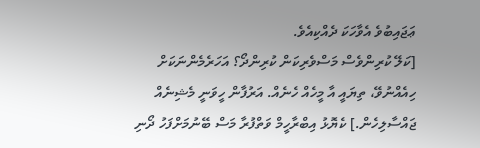ޢަޖައިބުވެ އެވާހަކަ ދެއްކިއެވެ.
[ކަލޭ ކުރިންވެސް މަސްވެރިކަން ކުރިންދޯ؟ އަހަރެމެންނަކަށް ހިއެއްނުވޭ، ތިޔައީ އާ މީހެއް ހެނެއް. އަރުފާން ހީވަނީ މެޝިނެއް ޖައްސާލިހެން.] ކެޔޮޅު އިބްރާހީމް ވަތްފުރާ މަސް ބޭނުމަށްފަހު ދޯނި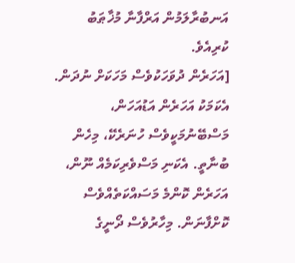އަނބުރާލަމުން އަރްފާނާ މުޚާޠަބު ކުރިއެވެ.
[އަހަރެން ދުވަހަކުވެސް މަހަކަށް ނުދަން. އެކަމަކު އަހަރެން އަޑުއަހަން، މަސްބޭނުމަކީވެސް ހުނަރެކޭ، މިހެން ބުނާތީ. އެކަނި މަސްވެރިކަމެއް ނޫން، އަހަރެން ކޮންމެ މަސައްކަތެއްވެސް ކޮށްފާނަން. މިހާރުވެސް ދޯނީގެ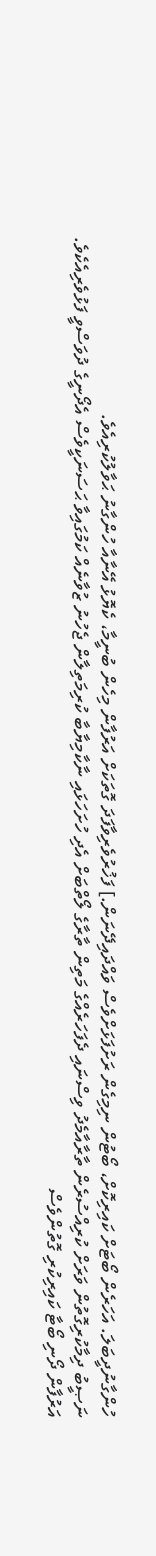ހުންގާނުދީބަލަ. އަހަރެން ބޯޓަށް ކައިރިކޮށް، ބޯޓުން ނިމިގެން ރަށުފަޅަށްވެސް ވައްދައިދޭނަން.] ފަޚުރުވެރިވާފަދަ ގޮތަކަށް އަރުފާން މިހެން ބުނީމާ، ކެޔޮޅު އޭނާއާ ހުންގާނު ޙަވާލުކުރިއެވެ.
ނަޞީބު ދިމާކުރިގޮތުން ވަރަށް ކުރިއްސުރެން ތާރާއާމެދު ވިސްނައި ދެފަހަރެއްގެ މަތިން ތާރާގެ ލޯތްބަށް އެދި ހުށަހަޅައި ނާކާމިޔާބާ ކުރިމަތިލާން ޖެހުނު ޒުވާނެއް ކަމުގައިވާ ޙަސަނަކީވެސް އެދޯނީގެ ދުވަސްވީ ފަޅުވެރިއެކެވެ.
އަރުފާން ދޯނި ބޯޓާ ކައިރިކުރި ގޮތުންވެސް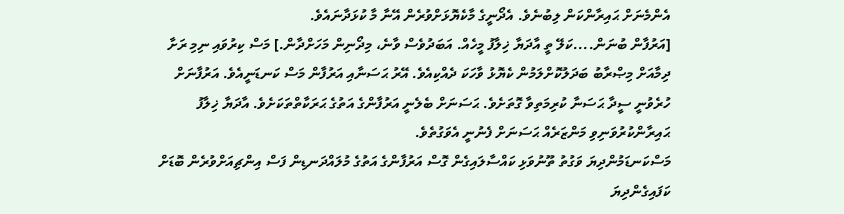އެންމެނަށް ޙައިރާންކަން ލިބުނެވެ. އެދޯނީގެ މާކެޔޮޅަށްވުރެން އޭނާ މާ ކުޅަދާނައެވެ.
[އަރުފާން ބުނަން....ކަލޭ ތީ އާދަޔާ ޚިލާފު މީހެއް. އަބަދުވެސް ވާނެ، މިދޯނިން މަހަށްދާން.] މަސް ކިރުވައި ނިމި ރަށާ ދިމާއަށް މިޞްރާބު ބަދަލުކޮށްލަމުން ކެޔޮޅު ވާހަކަ ދެއްކިއެވެ. އޭރު ޙަސަނާއި އަރުފާން މަސް ކަނޑަނީއެވެ. އަރުފާނަށް ހުރެވުނީ ސީދާ ޙަސަނާ ކުރިމަތިވާ ގޮތަށެވެ. ޙަސަނަށް ބެލެނީ އަރުފާންގެ އަތުގެ ޙަރަކާތްތަކަށެވެ. އާދަޔާ ޚިލާފު ޙައިރާންކުރުވަނިވި މަންޒަރެއް ޙަސަނަށް ފެނުނީ އެވަގުތެވެ.
މަސްކަނޑަމުންދިޔަ ވަގުތު ތޫނުވަޅި ކައްސާލައިގެން ގޮސް އަރުފާންގެ އަތުގެ މުލައްދަނޑިން ފަސް އިންޗިއަށްވުރެން ބޮޑަށް ކަފައިގެންދިޔަ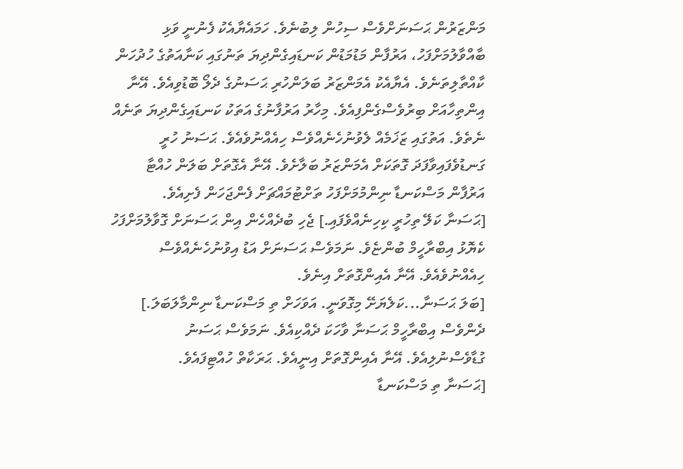މަންޒަރުން ޙަސަނަށްވެސް ސިހުން ލިބުނެވެ. ހަމައެޔާއެކު ފެނުނީ ވަޅި ބާއްވާލުމަށްފަހު، އަރުފާން މަޑުމަޑުން ކަނޑައިގެންދިޔަ ތަނުގައި ކަނާއަތުގެ ހުދުހަން ކާއްތާލިތަނެވެ. އެޔާއެކު އެމަންޒަރު ބަލަންހުރި ޙަސަނުގެ ދެލޯ ބޮޑުވިއެވެ. އޭނާ އިންތިހާއަށް ބިރުވެސްގެންފިއެވެ. މިހާރު އަރުފާނުގެ އަތަކު ކަނޑައިގެންދިޔަ ތަނެއް ނެތެވެ. އަތުގައި ޒަޚަމެއް ލެވުނުހެނެއްވެސް ހިއެއްނުވެއެވެ. ޙަސަނު ހުރީ ގަނޑުވެފައިވާފަދަ ގޮތަކަށް އެމަންޒަރު ބަލާށެވެ. އޭނާ އެގޮތަށް ބަލަން ހުއްޓާ އަރުފާން މަސްކަނޑާ ނިންމުމަށްފަހު ތަށްޓުމައްޗަށް ފެންޖަހަން ފެށިއެވެ.
[ޙަސަނާ ކަލޭ ތިހުރީ ކިހިނެއްވެފައި.] ޖެހި ބުދެއްހެން އިން ޙަސަނަށް ގޮވާލުމަށްފަހު ކެޔޮޅު އިބްރާހީމް ބުންޏެވެ. ނަމަވެސް ޙަސަނަށް އަޑު އިވުނުހެނެއްވެސް ހިއެއްނުވެއެވެ. އޭނާ އެއިންގޮތަށް އިނެވެ.
[ބަލަ ޙަސަނާ...ކަލެޔަށޭ މިގޮވަނީ. އަވަހަށް ތި މަސްކަނޑާ ނިންމާލަބަލަ.] ދެންވެސް އިބްރާހީމް ޙަސަނާ ވާހަކަ ދެއްކިއެވެ. ނަމަވެސް ޙަސަނު ގުޑާވެސްނުލިއެވެ. އޭނާ އެއިންގޮތަށް އިނީއެވެ. ޙަރަކާތް ހުއްޓިފައެވެ.
[ޙަސަނާ ތި މަސްކަނޑާ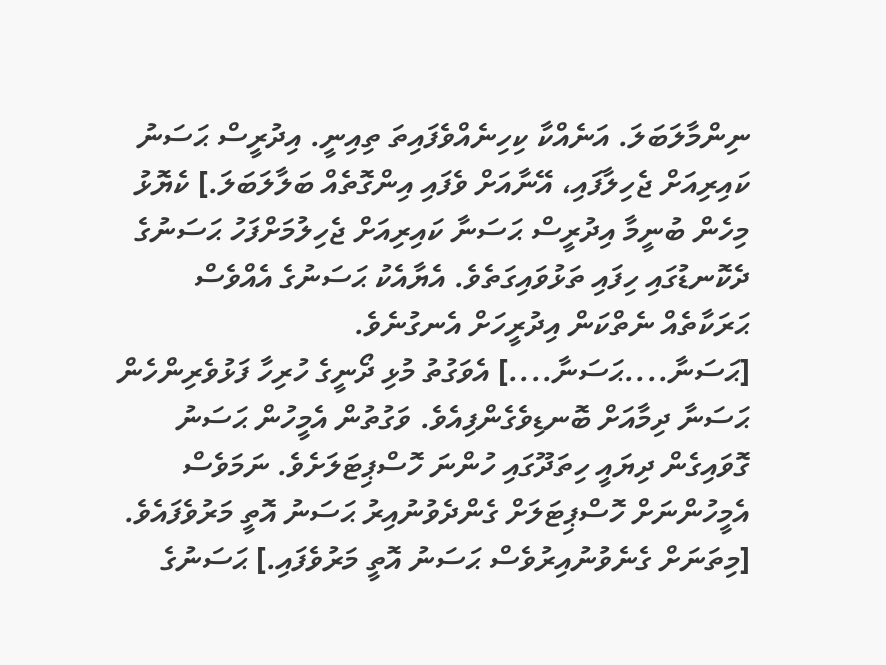ނިންމާލަބަލަ. އަނެއްކާ ކިހިނެއްވެފައިތަ ތިއިނީ. އިދުރީސް ޙަސަނު ކައިރިއަށް ޖެހިލާފައި، އޭނާއަށް ވެފައި އިންގޮތެއް ބަލާލަބަލަ.] ކެޔޮޅު މިހެން ބުނީމާ އިދުރީސް ޙަސަނާ ކައިރިއަށް ޖެހިލުމަށްފަހު ޙަސަނުގެ ދެކޮނޑުގައި ހިފައި ތަޅުވައިގަތެވެ. އެޔާއެކު ޙަސަނުގެ އެއްވެސް ޙަރަކާތެއް ނެތްކަން އިދުރީހަށް އެނގުނެވެ.
[ޙަސަނާ....ޙަސަނާ....] އެވަގުތު މުޅި ދޯނީގެ ހުރިހާ ފަޅުވެރިންހެން ޙަސަނާ ދިމާއަށް ބޮނޑިވެގެންފިއެވެ. ވަގުތުން އެމީހުން ޙަސަނު ގޮވައިގެން ދިޔައީ ހިތަދޫގައި ހުންނަ ހޮސްޕިޓަލަށެވެ. ނަމަވެސް އެމީހުންނަށް ހޮސްޕިޓަލަށް ގެންދެވުނުއިރު ޙަސަނު އޮތީ މަރުވެފައެވެ.
[މިތަނަށް ގެނެވުނުއިރުވެސް ޙަސަނު އޮތީ މަރުވެފައި.] ޙަސަނުގެ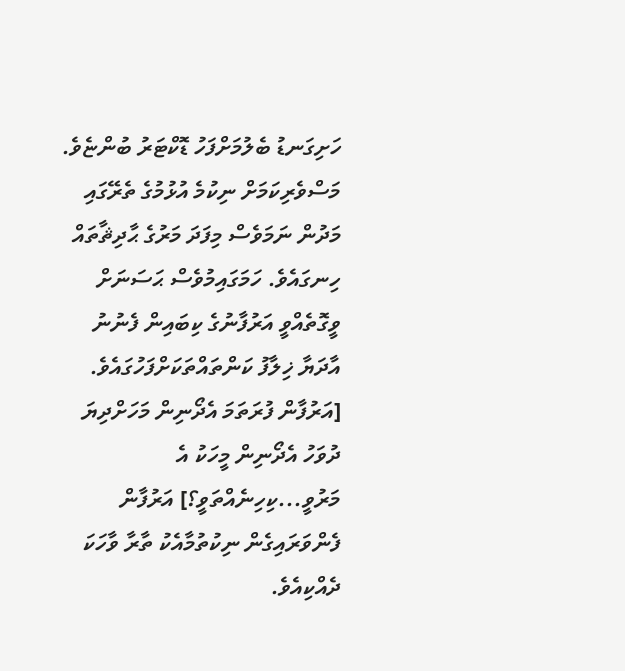ހަށިގަނޑު ބެލުމަށްފަހު ޑޮކްޓަރު ބުންޏެވެ.
މަސްވެރިކަމަށް ނިކުމެ އުޅުމުގެ ތެރޭގައި މަދުން ނަމަވެސް މިފަދަ މަރުގެ ޙާދިޘާތައް ހިނގައެވެ. ހަމަގައިމުވެސް ޙަސަނަށް ވީގޮތެއްވީ އަރުފާނުގެ ކިބައިން ފެނުނު އާދަޔާ ޚިލާފު ކަންތައްތަކަށްފަހުގައެވެ.
[އަރުފާން ފުރަތަމަ އެދޯނިން މަހަށްދިޔަ ދުވަހު އެދޯނިން މީހަކު އެ މަރުވީ...ކިހިނެއްތަވީ؟] އަރުފާން ފެންވަރައިގެން ނިކުތުމާއެކު ތާރާ ވާހަކަ ދެއްކިއެވެ.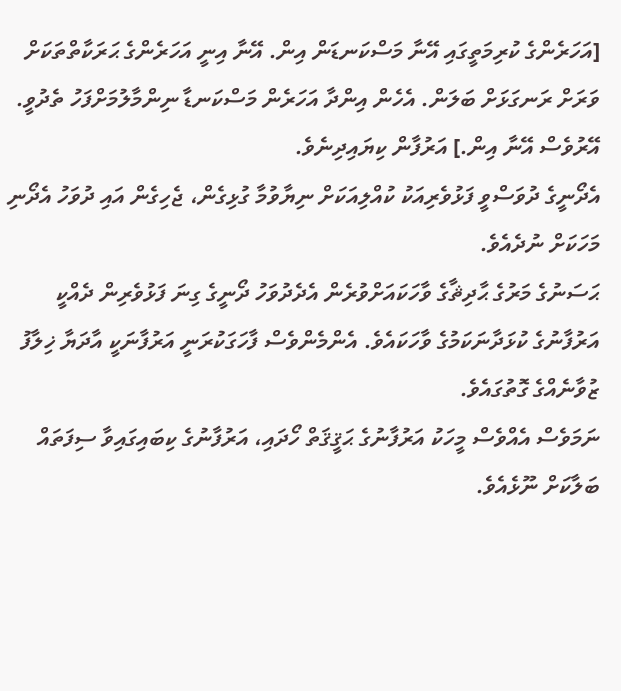[އަހަރެންގެ ކުރިމަތީގައި އޭނާ މަސްކަނޑަން އިން. އޭނާ އިނީ އަހަރެންގެ ޙަރަކާތްތަކަށް ވަރަށް ރަނގަޅަށް ބަލަން. އެހެން އިންދާ އަހަރެން މަސްކަނޑާ ނިންމާލުމަށްފަހު ތެދުވީ. އޭރުވެސް އޭނާ އިން.] އަރުފާން ކިޔައިދިނެވެ.
އެދޯނީގެ ދުވަސްވީ ފަޅުވެރިއަކު ކުއްލިއަކަށް ނިޔާވުމާ ގުޅިގެން، ޖެހިގެން އައި ދުވަހު އެދޯނި މަހަކަށް ނުދެއެވެ.
ޙަސަނުގެ މަރުގެ ޙާދިޘާގެ ވާހަކައަށްވުރެން އެދެދުވަހު ދޯނީގެ ގިނަ ފަޅުވެރިން ދެއްކީ އަރުފާނުގެ ކުޅަދާނަކަމުގެ ވާހަކައެވެ. އެންމެންވެސް ފާހަގަކުރަނީ އަރުފާނަކީ އާދަޔާ ޚިލާފު ޒުވާނެއްގެ ގޮތުގައެވެ.
ނަމަވެސް އެއްވެސް މީހަކު އަރުފާނުގެ ޙަޤީޤަތް ހޯދައި، އަރުފާނުގެ ކިބައިގައިވާ ސިފަތައް ބަލާކަށް ނޫޅެއެވެ.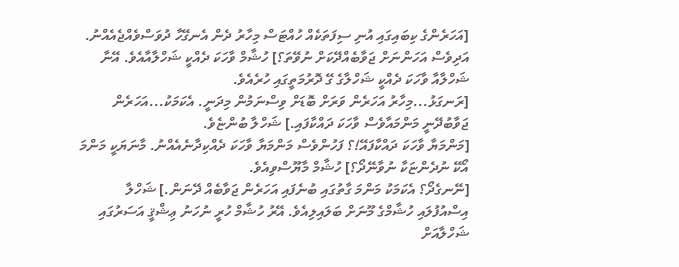[އަހަރެންގެ ކިބައިގައި އުނި ސިފަތަކެއް ހުއްޓަސް މިހާރު ދެން އެނގޭހާ ދުވަސްވެއްޖެއެއްނު. އަދިވެސް އަހަންނަށް ޖަވާބެއްދޭކަށް ނުވޭތަ؟] ހުޝާމް ވާހަކަ ދެއްކީ ޝަހްލާއާއެވެ. އޭނާ ޝަހްލާއާ ވާހަކަ ދެއްކީ ޝަހްލާގެ ގޭ ދޮރުމަތީގައި ހުރެއެވެ.
[ރަނގަޅު...މިހާރު އަހަރެން ވަރަށް ބޮޑަށް ވިސްނަމުން މިދަނީ. އެކަމަކު...އަހަރެން ޖަވާބުދޭނީ މަންމައާވެސް ވާހަކަ ދައްކާފައި.] ޝަހްލާ ބުންޏެވެ.
[މަންމަޔާ ވާހަކަ ދައްކާފައޭ!؟ ފަހުންވެސް މަންމަޔާ ވާހަކަ ދެއްކިދާނެއެއްނު. މާނަޔަކީ މަންމަ އޯކޭ ނުދެންޏަކާ ނުވާނޭދޯ؟] ހުޝާމް މާޔޫސްވިއެވެ.
[ނޭނގެދޯ؟ އެކަމަކު މަންމަ ގާތުގައި ބުނެފައި އަހަރެން ޖަވާބެއް ދޭނަން.] ޝަހްލާ އިސްއުފުލައި ހުޝާމްގެ މޫނަށް ބަލައިލިއެވެ. އޭރު ހުޝާމް ހުރީ ނުހަނު ޢިޝްޤީ އަސަރުގައި ޝަހްލާއަށް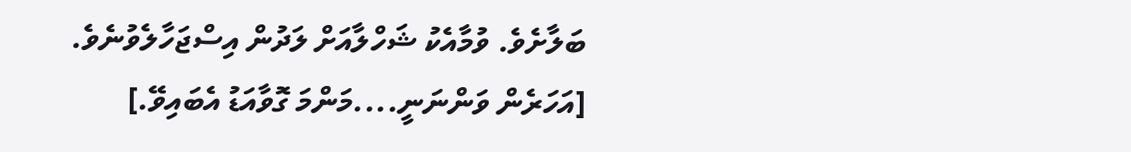ބަލާށެވެ. ވުމާއެކު ޝަހްލާއަށް ލަދުން އިސްޖަހާލެވުނެވެ.
[އަހަރެން ވަންނަނީ....މަންމަ ގޮވާއަޑު އެބައިވޭ.]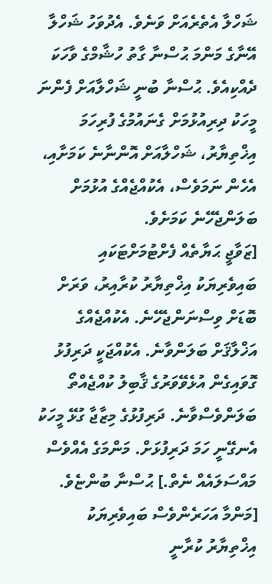ޝަހްލާ އެތެރެއަށް ވަނެވެ. އެދުވަހު ޝަހްލާ އޭނާގެ މަންމަ ޙުސްނާ ގާތު ހުޝާމްގެ ވާހަކަ ދެއްކިއެވެ. ޙުސްނާ ބުނީ ޝަހްލާއަށް ފެންނަ މީހަކު ދިރިއުޅުމަށް ގެނައުމުގެ ފުރިހަމަ އިޚްތިޔާރު، ޝަހްލާއަށް އޮންނާނެ ކަމަށާއި، އެހެން ނަމަވެސް، އެކުއްޖެއްގެ އުޅުމަށް ބަލަންޖެހޭނެ ކަމަށެވެ.
[ޒަވާޖީ ޙަޔާތެއް ފެށްޓުމަށްޓަކައި ބައިވެރިޔަކު އިޚްތިޔާރު ކުރާއިރު، ވަރަށް ބޮޑަށް ވިސްނަންޖެހޭނެ. އެކުއްޖެއްގެ އަޚްލާޤަށް ބަލަންވާނެ. އެކުއްޖަކީ ދަރިފުޅު ގޮވައިގެން އުޅެވޭވަރުގެ ޤާބިލު ކުއްޖެއްތޯ ބަލަންވެސްވާނެ. ދަރިފުޅުގެ މިޒާޖާ ގުޅޭ މީހަކު އެނގޭނީ ހަމަ ދަރިފުޅަށް. މަންމަގެ އެއްވެސް މައްސަލައެއް ނެތް.] ޙުސްނާ ބުންޏެވެ.
[މަންމާ އަހަރެންވެސް ބައިވެރިޔަކު އިޚްތިޔާރު ކުރާނީ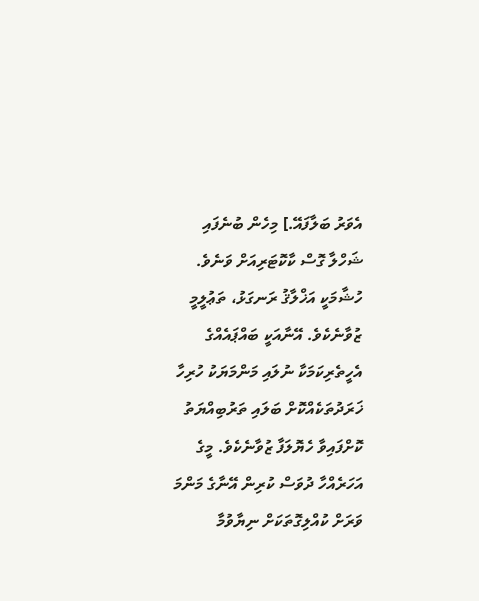އެވަރު ބަލާފައޭ.] މިހެން ބުނެފައި ޝަހްލާ ގޮސް ކާކޮޓަރިއަށް ވަނެވެ.
ހުޝާމަކީ އަޚްލާޤު ރަނގަޅު، ތަޢުލީމީ ޒުވާނެކެވެ. އޭނާއަކީ ބައްޕައެއްގެ އެހީތެރިކަމަކާ ނުލައި މަންމަޔަކު ހުރިހާ ޚަރަދުތަކެއްކޮށް ބަލައި ތަރުބިއްޔަތު ކޮށްފައިވާ ހެޔޮލަފާ ޒުވާނެކެވެ. މީގެ އަހަރެއްހާ ދުވަސް ކުރިން އޭނާގެ މަންމަ ވަރަށް ކުއްލިގޮތަކަށް ނިޔާވުމާ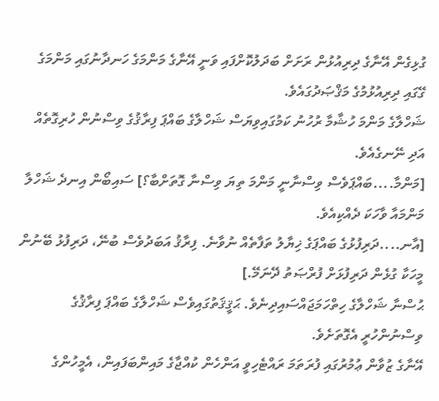ގުޅިގެން އޭނާގެ ދިރިއުޅުން ރަށަށް ބަދަލުކޮށްފައި ވަނީ އޭނާގެ މަންމަގެ ހަނދާނުގައި މަންމަގެ ގޭގައި ދިރިއުޅުމުގެ މަޤްޞަދުގައެވެ.
ޝަހްލާގެ މަންމަ ހުޝާމާ ރުހުނު ކަމުގައިވިޔަސް ޝަހްލާގެ ބައްޕަ ފިރާޤުގެ ވިސްނުން ހުރިގޮތެއް އަދި ނޭނގެއެވެ.
[މަންމާ....ބައްޕަވެސް ވިސްނާނީ މަންމަ ތިޔަ ވިސްނާ ގޮތަށްބާ؟] ސައިބޯން އިނދެ ޝަހްލާ މަންމައާ ވާހަކަ ދެއްކިއެވެ.
[އާނ....ދަރިފުޅުގެ ބައްޕަގެ ޚިޔާލު ތަފާތެއް ނުވާނެ. ފިރާޤު އަބަދުވެސް ބުނޭ، ދަރިފުޅު ބޭނުން މީހަކާ ގުޅެން ދަރިފުޅަށް ފުރްޞަތު ދޭނަމޭ.]
ޙުސްނާ ޝަހްލާގެ ހިތްހަމަޖައްސައިދިނެވެ. ޙަޤީޤަތުގައިވެސް ޝަހްލާގެ ބައްޕަ ފިރާޤުގެ ވިސްނުންހުރީ އެގޮތަށެވެ.
އޭނާގެ ޒުވާން ޢުމުރުގައި ފުރަތަމަ ރައްޓެހިވީ އަންހެން ކުއްޖާގެ މައިންބަފައިން، އެމީހުންގެ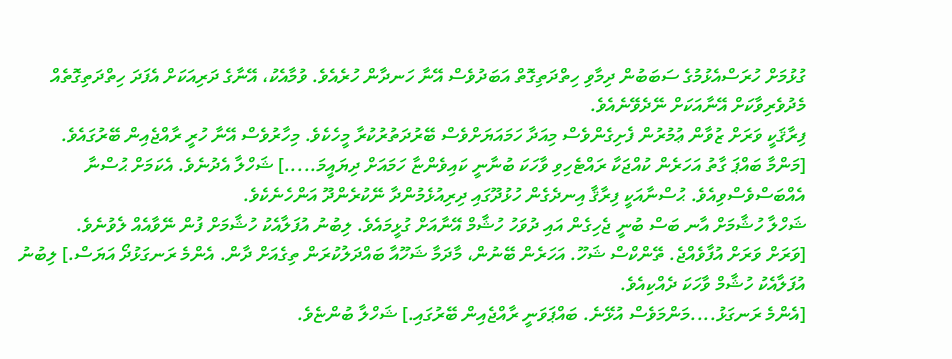ގުޅުމަށް ހުރަސްއެޅުމުގެ ސަބަބުން ދިމާވި ހިތްދަތިގޮތް އަބަދުވެސް އޭނާ ހަނދާން ހުރެއެވެ. ވުމާއެކު، އޭނާގެ ދަރިއަކަށް އެފަދަ ހިތްދަތިގޮތެއް މެދުވެރިވާކަށް އޭނާއަކަށް ނޭދެވޭނެއެވެ.
ފިރާޤަކީ ވަރަށް ޒުވާން ޢުމުރުން ފެށިގެންވެސް މިއަދާ ހަމައަޔަށްވެސް ބޭރުދަތުރުކުރާ މީހެކެވެ. މިހާރުވެސް އޭނާ ހުރީ ރާއްޖެއިން ބޭރުގައެވެ.
[މަންމާ ބައްޕަ ގާތު އަހަރެން ކުއްޖަކާ ރައްޓެހިވި ވާހަކަ ބުނާނީ ކައިވެންޏާ ހަމައަށް ދިޔައީމަ.....] ޝަހްލާ އެދުނެވެ. އެކަމަށް ޙުސްނާ އެއްބަސްވެސްވިއެވެ. ޙުސްނާއަކީ ފިރާޤާ އިނދެގެން ހުޅުދޫގައި ދިރިއުޅެމުންދާ ނޭކުރެންދޫ އަންހެނެކެވެ.
ޝަހްލާ ހުޝާމަށް އާނ ބަސް ބުނީ ޖެހިގެން އައި ދުވަހު ހުޝާމް އޭނާއަށް ގުޅީމައެވެ. ލިބުނު އުފަލާއެކު ހުޝާމަށް ފުން ނޭވާއެއް ލެވުނެވެ.
[ވަރަށް ވަރަށް އުފާވެއްޖެ. ތޭންކްސް ޝަހޫ. އަހަރެން ބޭނުން، މާދަމާ ޝަހޫއާ ބައްދަލުކުރަން ތިގެއަށް ދާން. އެންމެ ރަނގަޅުދޯ އަޔަސް.] ލިބުނު އުފަލާއެކު ހުޝާމް ވާހަކަ ދެއްކިއެވެ.
[އެންމެ ރަނގަޅު....މަންމަވެސް އުޅޭނެ. ބައްޕަވަނީ ރާއްޖެއިން ބޭރުގައި.] ޝަހްލާ ބުންޏެވެ.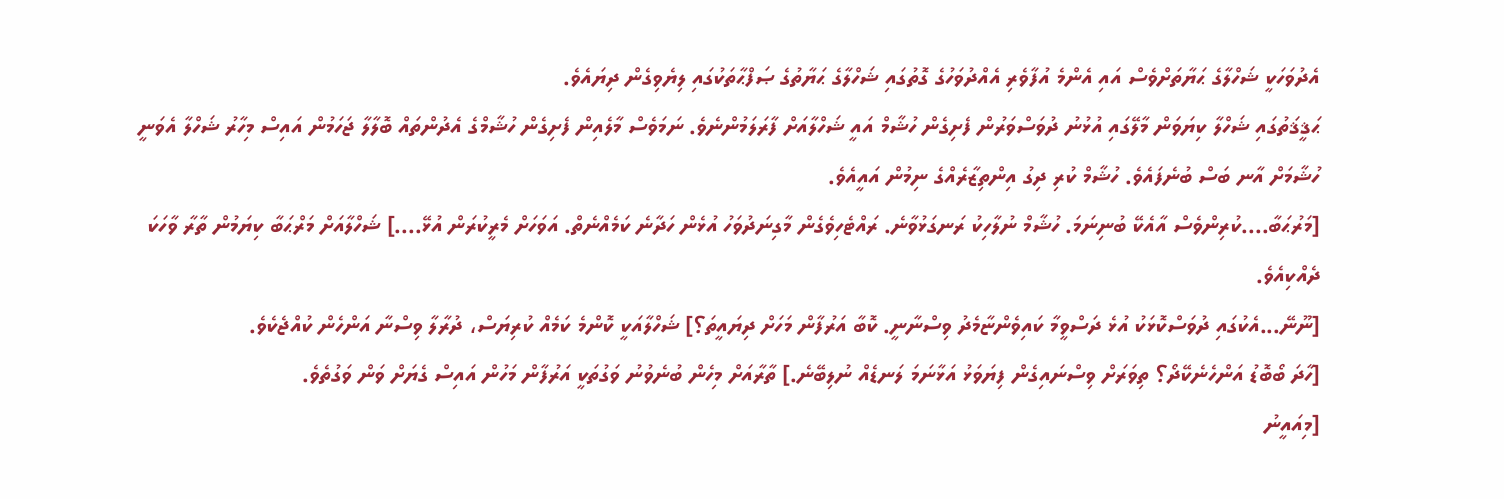އެދުވަހަކީ ޝަހްލާގެ ޙަޔާތަށްވެސް އައި އެންމެ އުފާވެރި އެއްދުވަހުގެ ގޮތުގައި ޝަހްލާގެ ޙަޔާތުގެ ޞަފްޙާތަކުގައި ލިޔެވިގެން ދިޔައެވެ.
ޙަޤީޤަތުގައި ޝަހްލާ ކިޔަވަން މާލޭގައި އުޅުނު ދުވަސްވަރުން ފެށިގެން ހުޝާމް އައީ ޝަހްލާއަށް ފާރަލަމުންނެވެ. ނަމަވެސް މާލެއިން ފެށިގެން ހުޝާމްގެ އެދުންތައް ބޮލާލާ ޖަހަމުން އައިސް މިހާރު ޝަހްލާ އެވަނީ ހުޝާމަށް އާނ ބަސް ބުނެފައެވެ. ހުޝާމް ކުރި ދިގު އިންތިޒާރެއްގެ ނިމުން އައީއެވެ.
[މަރުޙަބާ....ކުރިންވެސް އާއެކޭ ބުނިނަމަ. ހުޝާމް ނުލާހިކު ރަނގަޅުވާނެ. ރައްޓެހިވެގެން މާގިނަދުވަހު އުޅެން ހަދާނެ ކަމެއްނެތް. އަވަހަށް މެރީކުރަން އުޅޭ....] ޝަހްލާއަށް މަރްޙަބާ ކިޔަމުން ތާރާ ވާހަކަ ދެއްކިއެވެ.
[ނޫނޭ...އެކުގައި ދުވަސްކޮޅަކު އުޅެ ދަސްވީމާ ކައިވެންޏާމެދު ވިސްނާނީ. ކޮބާ އަރުފާން މަހަށް ދިޔައީތަ؟] ޝަހްލާއަކީ ކޮންމެ ކަމެއް ކުރިޔަސް، ދުރާލާ ވިސްނާ އަންހެން ކުއްޖެކެވެ.
[ހާދަ ބޯބޮޑު އަންހެނެކޭދޯ؟ ތިވަރަށް ވިސްނައިގެން ފިޔަވަޅު އަޅާނަމަ ލަނޑެއް ނުލިބޭނެ.] ތާރާއަށް މިހެން ބުނެވުނު ވަގުތަކީ އަރުފާން މަހުން އައިސް ގެޔަށް ވަން ވަގުތެވެ.
[މިއައީނު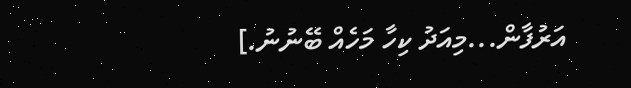އަރުފާން...މިއަދު ކިހާ މަހެއް ބޭނުނު.]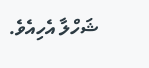ޝަހްލާ އެހިއެވެ.